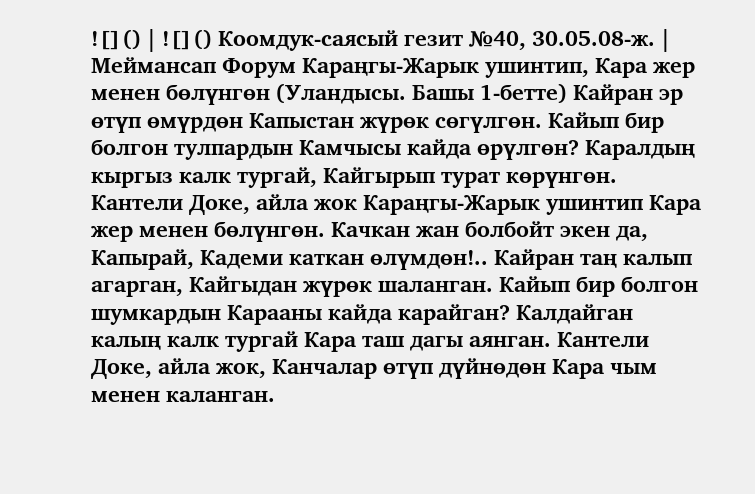![]() | ![]() Коомдук-саясый гезит №40, 30.05.08-ж. |
Меймансап Форум Караңгы-Жарык ушинтип, Кара жер менен бөлүнгөн (Уландысы. Башы 1-бетте) Кайран эр өтүп өмүрдөн Капыстан жүрөк сөгүлгөн. Кайып бир болгон тулпардын Камчысы кайда өрүлгөн? Каралдың кыргыз калк тургай, Кайгырып турат көрүнгөн. Кантели Доке, айла жок Караңгы-Жарык ушинтип Кара жер менен бөлүнгөн. Качкан жан болбойт экен да, Капырай, Кадеми каткан өлүмдөн!.. Кайран таң калып агарган, Кайгыдан жүрөк шаланган. Кайып бир болгон шумкардын Карааны кайда карайган? Калдайган калың калк тургай Кара таш дагы аянган. Кантели Доке, айла жок, Канчалар өтүп дүйнөдөн Кара чым менен каланган.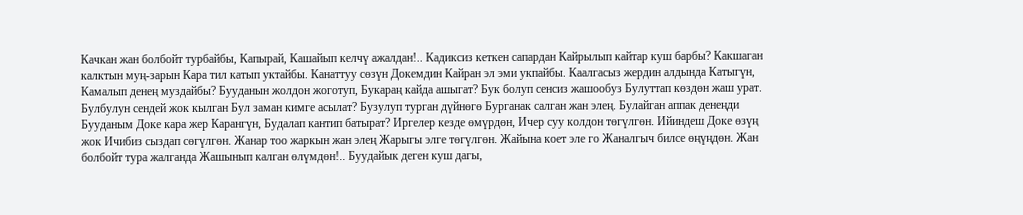Качкан жан болбойт турбайбы, Капырай, Кашайып келчү ажалдан!.. Кадиксиз кеткен сапардан Кайрылып кайтар куш барбы? Какшаган калктын муң-зарын Кара тил катып уктайбы. Канаттуу сөзүн Докемдин Кайран эл эми укпайбы. Каалгасыз жердин алдында Катыгүн, Камалып денең муздайбы? Бууданын жолдон жоготуп, Букараң кайда ашыгат? Бук болуп сенсиз жашообуз Булуттап көздөн жаш урат. Булбулун сендей жок кылган Бул заман кимге асылат? Бузулуп турган дүйнөгө Бурганак салган жан элең. Булайган аппак денеңди Бууданым Доке кара жер Карангүн, Будалап кантип батырат? Иргелер кезде өмүрдөн, Ичер суу колдон төгүлгөн. Ийиндеш Доке өзүң жок Ичибиз сыздап сөгүлгөн. Жанар тоо жаркын жан элең Жарыгы элге төгүлгөн. Жайына коет эле го Жаналгыч билсе өңүңдөн. Жан болбойт тура жалганда Жашынып калган өлүмдөн!.. Буудайык деген куш дагы,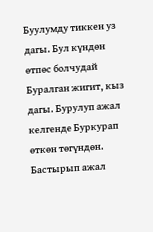Буулумду тиккен уз дагы. Бул күндөн өтпөс болчудай Буралган жигит, кыз дагы. Бурулуп ажал келгенде Буркурап өткөн төгүндөн. Бастырып ажал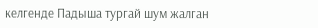келгенде Падыша тургай шум жалган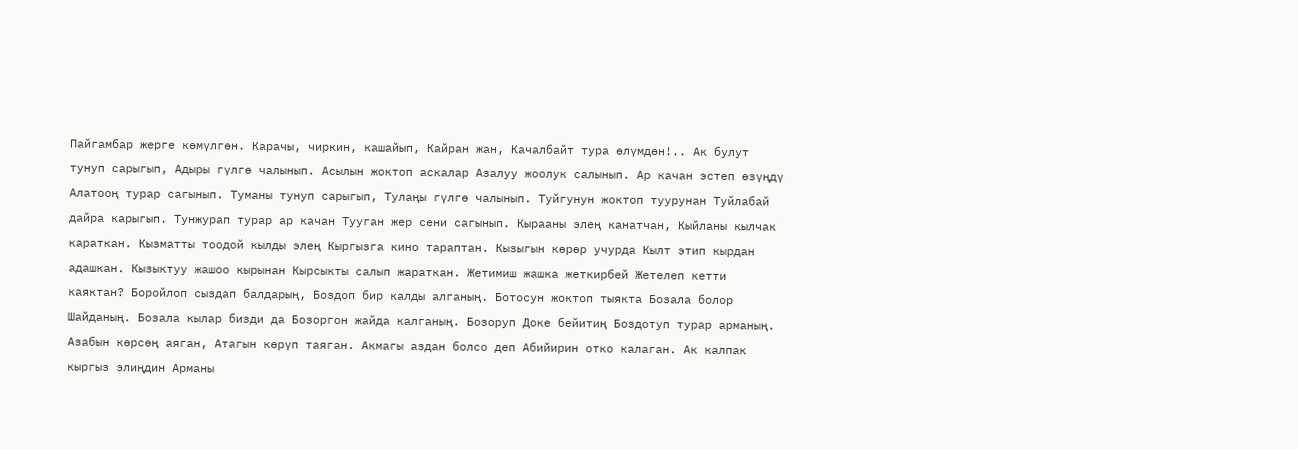Пайгамбар жерге көмүлгөн. Карачы, чиркин, кашайып, Кайран жан, Качалбайт тура өлүмдөн!.. Ак булут тунуп сарыгып, Адыры гүлгө чалынып. Асылын жоктоп аскалар Азалуу жоолук салынып. Ар качан эстеп өзүңдү Алатооң турар сагынып. Туманы тунуп сарыгып, Тулаңы гүлгө чалынып. Туйгунун жоктоп туурунан Туйлабай дайра карыгып. Тунжурап турар ар качан Тууган жер сени сагынып. Кырааны элең канатчан, Кыйланы кылчак караткан. Кызматты тоодой кылды элең Кыргызга кино тараптан. Кызыгын көрөр учурда Кылт этип кырдан адашкан. Кызыктуу жашоо кырынан Кырсыкты салып жараткан. Жетимиш жашка жеткирбей Жетелеп кетти каяктан? Боройлоп сыздап балдарың, Боздоп бир калды алганың. Ботосун жоктоп тыякта Бозала болор Шайданың. Бозала кылар бизди да Бозоргон жайда калганың. Бозоруп Доке бейитиң Боздотуп турар арманың. Азабын көрсөң аяган, Атагын көрүп таяган. Акмагы аздан болсо деп Абийирин отко калаган. Ак калпак кыргыз элиңдин Арманы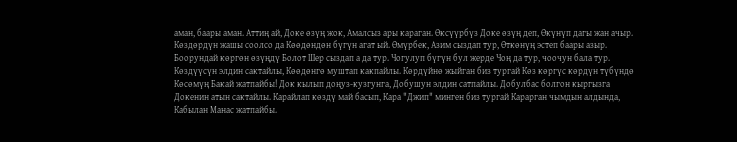аман, баары аман. Аттиң ай, Доке өзүң жок, Амалсыз ары караган. Өксүүрбүз Доке өзүң деп, Өкүнүп дагы жан ачыр. Көздөрдүн жашы соолсо да Көөдөндөн бүгүн агат ый. Өмүрбек, Азим сыздап тур, Өткөнүң эстеп баары азыр. Боорундай көргөн өзүңдү Болот Шер сыздап а да тур. Чогулуп бүгүн бул жерде Чоң да тур, чоочун бала тур. Көздүүсүн элдин сактайлы, Көөдөнгө муштап какпайлы. Көрдүйнө жыйган биз тургай Көз көргүс көрдүн түбүндө Көсөмүң Бакай жатпайбы! Док кылып доңуз-кузгунга, Добушун элдин сатпайлы. Добулбас болгон кыргызга Докенин атын сактайлы. Карайлап көздү май басып, Кара "Джип" минген биз тургай Карарган чымдын алдында, Кабылан Манас жатпайбы.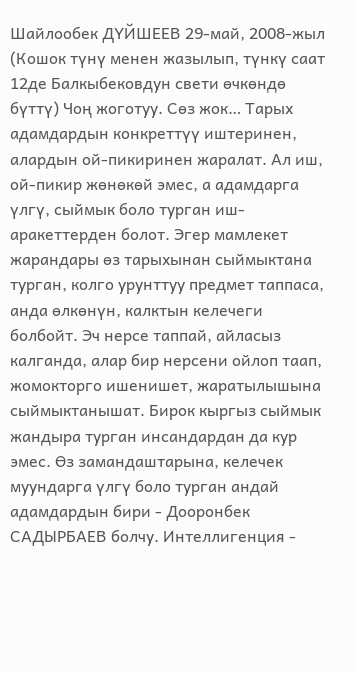Шайлообек ДҮЙШЕЕВ 29-май, 2008-жыл (Кошок түнү менен жазылып, түнкү саат 12де Балкыбековдун свети өчкөндө бүттү) Чоң жоготуу. Сөз жок… Тарых адамдардын конкреттүү иштеринен, алардын ой-пикиринен жаралат. Ал иш, ой-пикир жөнөкөй эмес, а адамдарга үлгү, сыймык боло турган иш-аракеттерден болот. Эгер мамлекет жарандары өз тарыхынан сыймыктана турган, колго урунттуу предмет таппаса, анда өлкөнүн, калктын келечеги болбойт. Эч нерсе таппай, айласыз калганда, алар бир нерсени ойлоп таап, жомокторго ишенишет, жаратылышына сыймыктанышат. Бирок кыргыз сыймык жандыра турган инсандардан да кур эмес. Өз замандаштарына, келечек муундарга үлгү боло турган андай адамдардын бири - Дооронбек САДЫРБАЕВ болчу. Интеллигенция -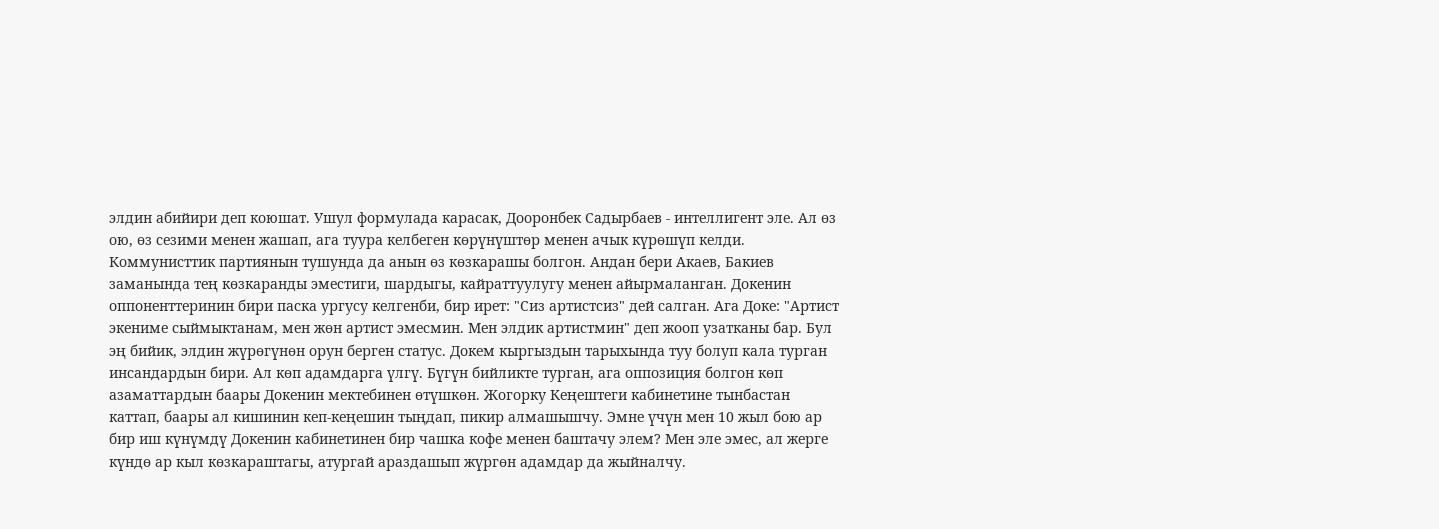элдин абийири деп коюшат. Ушул формулада карасак, Дооронбек Садырбаев - интеллигент эле. Ал өз ою, өз сезими менен жашап, ага туура келбеген көрүнүштөр менен ачык күрөшүп келди. Коммунисттик партиянын тушунда да анын өз көзкарашы болгон. Андан бери Акаев, Бакиев заманында тең көзкаранды эместиги, шардыгы, кайраттуулугу менен айырмаланган. Докенин оппоненттеринин бири паска ургусу келгенби, бир ирет: "Сиз артистсиз" дей салган. Ага Доке: "Артист экениме сыймыктанам, мен жөн артист эмесмин. Мен элдик артистмин" деп жооп узатканы бар. Бул эң бийик, элдин жүрөгүнөн орун берген статус. Докем кыргыздын тарыхында туу болуп кала турган инсандардын бири. Ал көп адамдарга үлгү. Бүгүн бийликте турган, ага оппозиция болгон көп азаматтардын баары Докенин мектебинен өтүшкөн. Жогорку Кеңештеги кабинетине тынбастан каттап, баары ал кишинин кеп-кеңешин тыңдап, пикир алмашышчу. Эмне үчүн мен 10 жыл бою ар бир иш күнүмдү Докенин кабинетинен бир чашка кофе менен баштачу элем? Мен эле эмес, ал жерге күндө ар кыл көзкараштагы, атургай араздашып жүргөн адамдар да жыйналчу.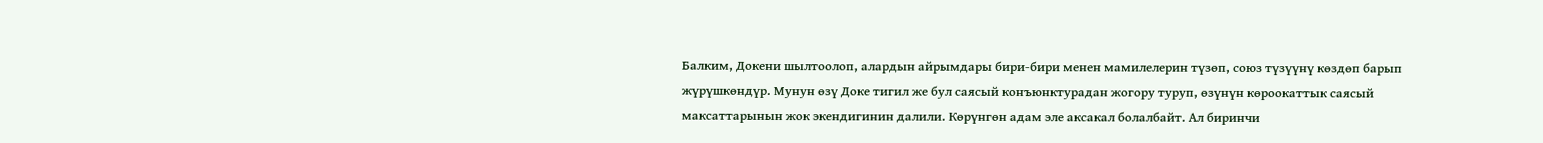Балким, Докени шылтоолоп, алардын айрымдары бири-бири менен мамилелерин түзөп, союз түзүүнү көздөп барып жүрүшкөндүр. Мунун өзү Доке тигил же бул саясый конъюнктурадан жогору туруп, өзүнүн көроокаттык саясый максаттарынын жок экендигинин далили. Көрүнгөн адам эле аксакал болалбайт. Ал биринчи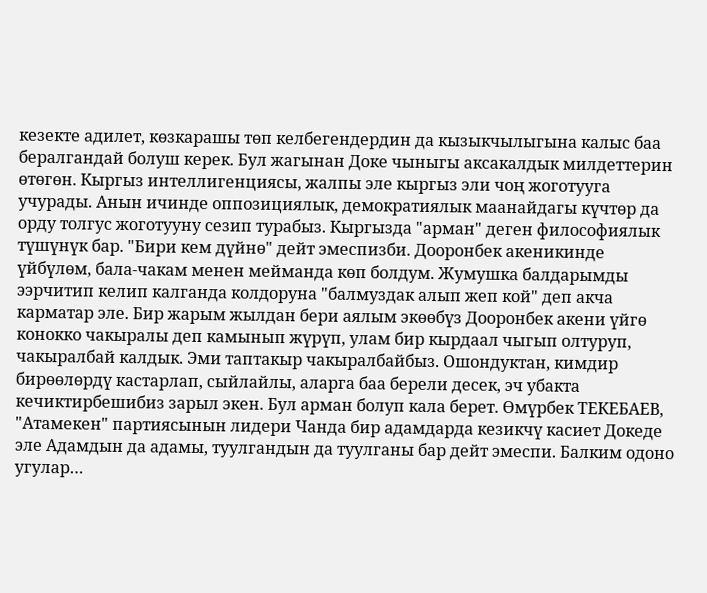кезекте адилет, көзкарашы төп келбегендердин да кызыкчылыгына калыс баа бералгандай болуш керек. Бул жагынан Доке чыныгы аксакалдык милдеттерин өтөгөн. Кыргыз интеллигенциясы, жалпы эле кыргыз эли чоң жоготууга учурады. Анын ичинде оппозициялык, демократиялык маанайдагы күчтөр да орду толгус жоготууну сезип турабыз. Кыргызда "арман" деген философиялык түшүнүк бар. "Бири кем дүйнө" дейт эмеспизби. Дооронбек акеникинде үйбүлөм, бала-чакам менен мейманда көп болдум. Жумушка балдарымды ээрчитип келип калганда колдоруна "балмуздак алып жеп кой" деп акча карматар эле. Бир жарым жылдан бери аялым экөөбүз Дооронбек акени үйгө конокко чакыралы деп камынып жүрүп, улам бир кырдаал чыгып олтуруп, чакыралбай калдык. Эми таптакыр чакыралбайбыз. Ошондуктан, кимдир бирөөлөрдү кастарлап, сыйлайлы, аларга баа берели десек, эч убакта кечиктирбешибиз зарыл экен. Бул арман болуп кала берет. Өмүрбек ТЕКЕБАЕВ, "Атамекен" партиясынын лидери Чанда бир адамдарда кезикчү касиет Докеде эле Адамдын да адамы, туулгандын да туулганы бар дейт эмеспи. Балким одоно угулар…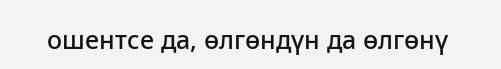ошентсе да, өлгөндүн да өлгөнү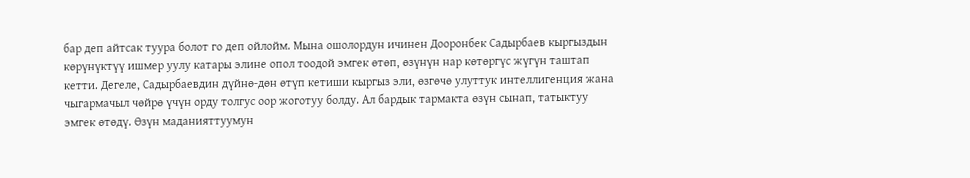бар деп айтсак туура болот го деп ойлойм. Мына ошолордун ичинен Дооронбек Садырбаев кыргыздын көрүнүктүү ишмер уулу катары элине опол тоодой эмгек өтөп, өзүнүн нар көтөргүс жүгүн таштап кетти. Дегеле, Садырбаевдин дүйнө-дөн өтүп кетиши кыргыз эли, өзгөчө улуттук интеллигенция жана чыгармачыл чөйрө үчүн орду толгус оор жоготуу болду. Ал бардык тармакта өзүн сынап, татыктуу эмгек өтөдү. Өзүн маданияттуумун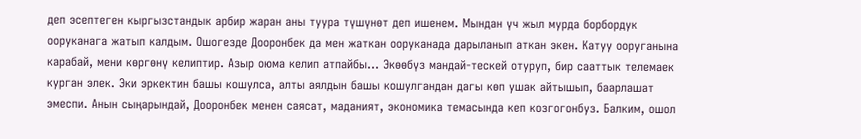деп эсептеген кыргызстандык арбир жаран аны туура түшүнөт деп ишенем. Мындан үч жыл мурда борбордук ооруканага жатып калдым. Ошогезде Дооронбек да мен жаткан ооруканада дарыланып аткан экен. Катуу ооруганына карабай, мени көргөнү келиптир. Азыр оюма келип атпайбы… Экөөбүз мандай-тескей отуруп, бир сааттык телемаек курган элек. Эки эркектин башы кошулса, алты аялдын башы кошулгандан дагы көп ушак айтышып, баарлашат эмеспи. Анын сыңарындай, Дооронбек менен саясат, маданият, экономика темасында кеп козгогонбуз. Балким, ошол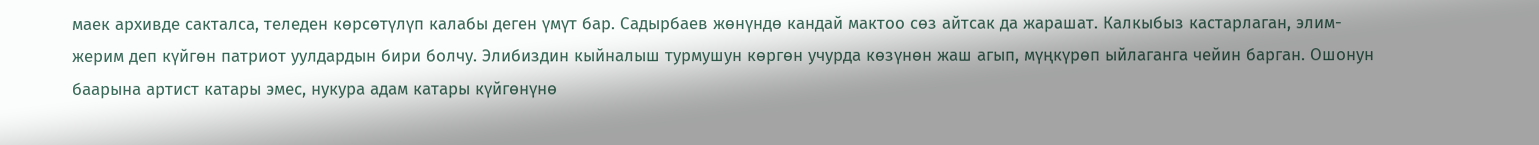маек архивде сакталса, теледен көрсөтүлүп калабы деген үмүт бар. Садырбаев жөнүндө кандай мактоо сөз айтсак да жарашат. Калкыбыз кастарлаган, элим-жерим деп күйгөн патриот уулдардын бири болчу. Элибиздин кыйналыш турмушун көргөн учурда көзүнөн жаш агып, мүңкүрөп ыйлаганга чейин барган. Ошонун баарына артист катары эмес, нукура адам катары күйгөнүнө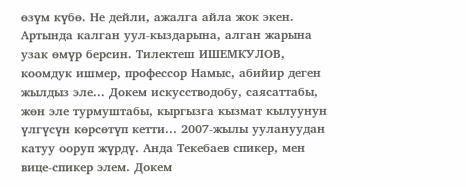өзүм күбө. Не дейли, ажалга айла жок экен. Артында калган уул-кыздарына, алган жарына узак өмүр берсин. Тилектеш ИШЕМКУЛОВ, коомдук ишмер, профессор Намыс, абийир деген жылдыз эле... Докем искусстводобу, саясаттабы, жөн эле турмуштабы, кыргызга кызмат кылуунун үлгүсүн көрсөтүп кетти... 2007-жылы уулануудан катуу ооруп жүрдү. Анда Текебаев спикер, мен вице-спикер элем. Докем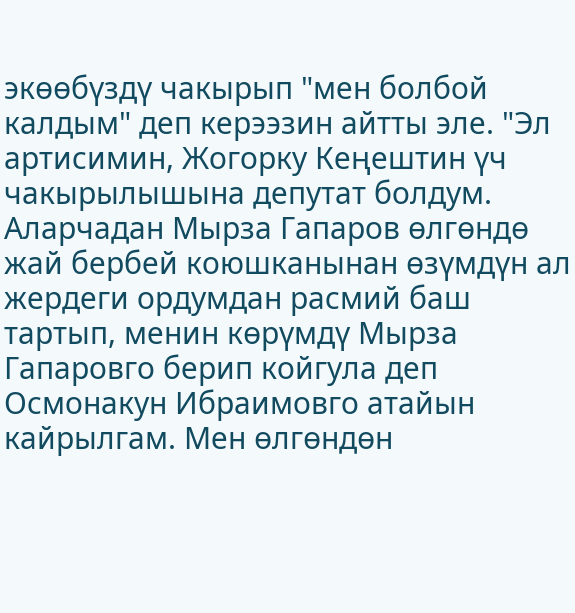экөөбүздү чакырып "мен болбой калдым" деп керээзин айтты эле. "Эл артисимин, Жогорку Кеңештин үч чакырылышына депутат болдум. Аларчадан Мырза Гапаров өлгөндө жай бербей коюшканынан өзүмдүн ал жердеги ордумдан расмий баш тартып, менин көрүмдү Мырза Гапаровго берип койгула деп Осмонакун Ибраимовго атайын кайрылгам. Мен өлгөндөн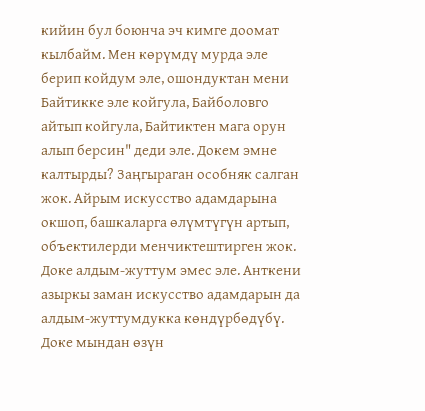кийин бул боюнча эч кимге доомат кылбайм. Мен көрүмдү мурда эле берип койдум эле, ошондуктан мени Байтикке эле койгула, Байболовго айтып койгула, Байтиктен мага орун алып берсин" деди эле. Докем эмне калтырды? Заңгыраган особняк салган жок. Айрым искусство адамдарына окшоп, башкаларга өлүмтүгүн артып, объектилерди менчиктештирген жок. Доке алдым-жуттум эмес эле. Анткени азыркы заман искусство адамдарын да алдым-жуттумдукка көндүрбөдүбү. Доке мындан өзүн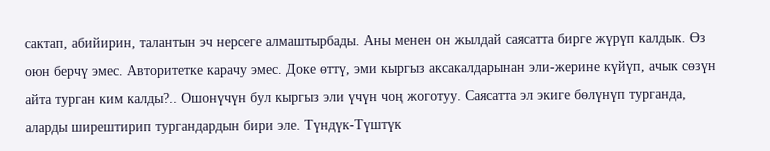сактап, абийирин, талантын эч нерсеге алмаштырбады. Аны менен он жылдай саясатта бирге жүрүп калдык. Өз оюн берчү эмес. Авторитетке карачу эмес. Доке өттү, эми кыргыз аксакалдарынан эли-жерине күйүп, ачык сөзүн айта турган ким калды?.. Ошонүчүн бул кыргыз эли үчүн чоң жоготуу. Саясатта эл экиге бөлүнүп турганда, аларды ширештирип тургандардын бири эле. Түндүк-Түштүк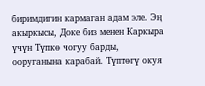биримдигин кармаган адам эле. Эң акыркысы, Доке биз менен Каркыра үчүн Түпкө чогуу барды, ооруганына карабай. Түптөгү окуя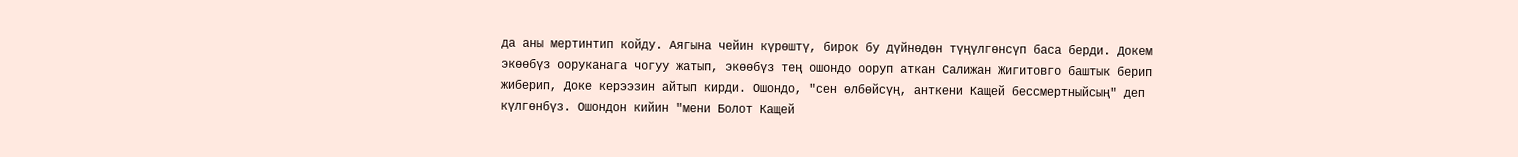да аны мертинтип койду. Аягына чейин күрөштү, бирок бу дүйнөдөн түңүлгөнсүп баса берди. Докем экөөбүз ооруканага чогуу жатып, экөөбүз тең ошондо ооруп аткан Салижан Жигитовго баштык берип жиберип, Доке керээзин айтып кирди. Ошондо, "сен өлбөйсүң, анткени Кащей бессмертныйсың" деп күлгөнбүз. Ошондон кийин "мени Болот Кащей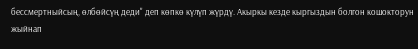бессмертныйсың, өлбөйсүң деди" деп көпкө күлүп жүрдү. Акыркы кезде кыргыздын болгон кошокторун жыйнап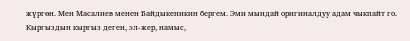жүргөн. Мен Масалиев менен Байдыкеникин бергем. Эми мындай оригиналдуу адам чыкпайт го. Кыргыздын кыргыз деген, эл-жер, намыс,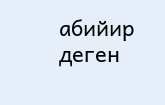абийир деген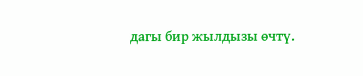дагы бир жылдызы өчтү.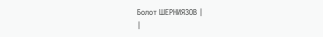Болот ШЕРНИЯЗОВ |
|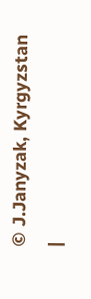© J.Janyzak, Kyrgyzstan
|